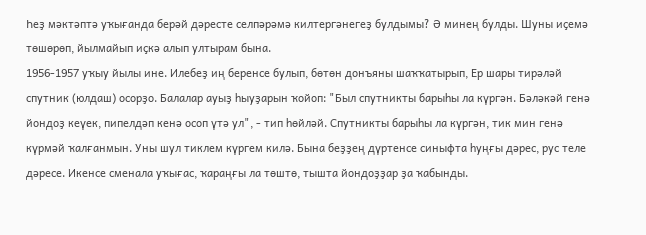Һеҙ мәктәптә уҡығанда берәй дәресте селпәрәмә килтергәнегеҙ булдымы? Ә минең булды. Шуны иҫемә төшөрөп, йылмайып иҫкә алып ултырам бына.
1956-1957 уҡыу йылы ине. Илебеҙ иң беренсе булып, бөтөн донъяны шаҡҡатырып, Ер шары тирәләй спутник (юлдаш) осорҙо. Балалар ауыҙ һыуҙарын ҡойоп: "Был спутникты барыһы ла күргән. Бәләкәй генә йондоҙ кеүек, пипелдәп кенә осоп үтә ул", - тип һөйләй. Спутникты барыһы ла күргән, тик мин генә күрмәй ҡалғанмын. Уны шул тиклем күргем килә. Бына беҙҙең дүртенсе синыфта һуңғы дәрес, рус теле дәресе. Икенсе сменала уҡығас, ҡараңғы ла төштө, тышта йондоҙҙар ҙа ҡабынды.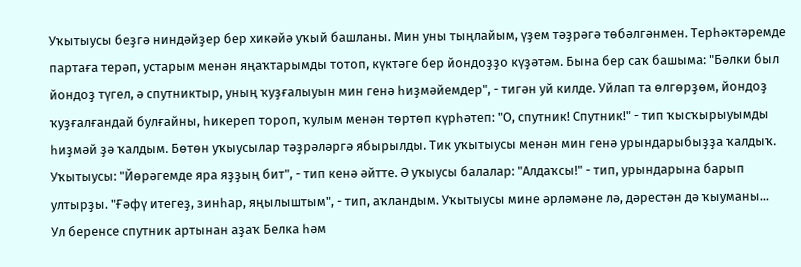Уҡытыусы беҙгә ниндәйҙер бер хикәйә уҡый башланы. Мин уны тыңлайым, үҙем тәҙрәгә төбәлгәнмен. Терһәктәремде партаға терәп, устарым менән яңаҡтарымды тотоп, күктәге бер йондоҙҙо күҙәтәм. Бына бер саҡ башыма: "Бәлки был йондоҙ түгел, ә спутниктыр, уның ҡуҙғалыуын мин генә һиҙмәйемдер", - тигән уй килде. Уйлап та өлгөрҙөм, йондоҙ ҡуҙғалғандай булғайны, һикереп тороп, ҡулым менән төртөп күрһәтеп: "О, спутник! Спутник!" - тип ҡысҡырыуымды һиҙмәй ҙә ҡалдым. Бөтөн уҡыусылар тәҙрәләргә ябырылды. Тик уҡытыусы менән мин генә урындарыбыҙҙа ҡалдыҡ. Уҡытыусы: "Йөрәгемде яра яҙҙың бит", - тип кенә әйтте. Ә уҡыусы балалар: "Алдаҡсы!" - тип, урындарына барып ултырҙы. "Ғәфү итегеҙ, зинһар, яңылыштым", - тип, аҡландым. Уҡытыусы мине әрләмәне лә, дәрестән дә ҡыуманы...
Ул беренсе спутник артынан аҙаҡ Белка һәм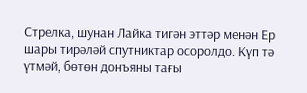Стрелка, шунан Лайка тигән эттәр менән Ер шары тирәләй спутниктар осоролдо. Күп тә үтмәй, бөтөн донъяны тағы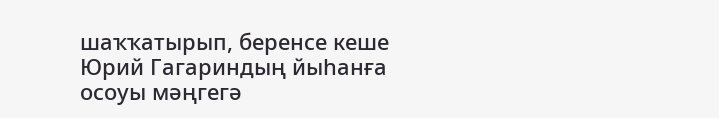шаҡҡатырып, беренсе кеше Юрий Гагариндың йыһанға осоуы мәңгегә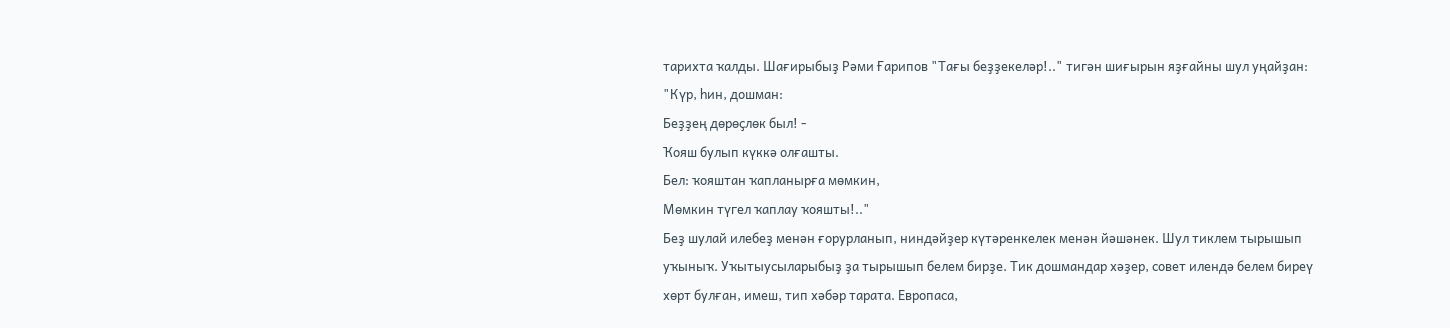тарихта ҡалды. Шағирыбыҙ Рәми Ғарипов "Тағы беҙҙекеләр!.." тигән шиғырын яҙғайны шул уңайҙан:
"Күр, һин, дошман:
Беҙҙең дөрөҫлөк был! -
Ҡояш булып күккә олғашты.
Бел: ҡояштан ҡапланырға мөмкин,
Мөмкин түгел ҡаплау ҡояшты!.."
Беҙ шулай илебеҙ менән ғорурланып, ниндәйҙер күтәренкелек менән йәшәнек. Шул тиклем тырышып уҡыныҡ. Уҡытыусыларыбыҙ ҙа тырышып белем бирҙе. Тик дошмандар хәҙер, совет илендә белем биреү хөрт булған, имеш, тип хәбәр тарата. Европаса,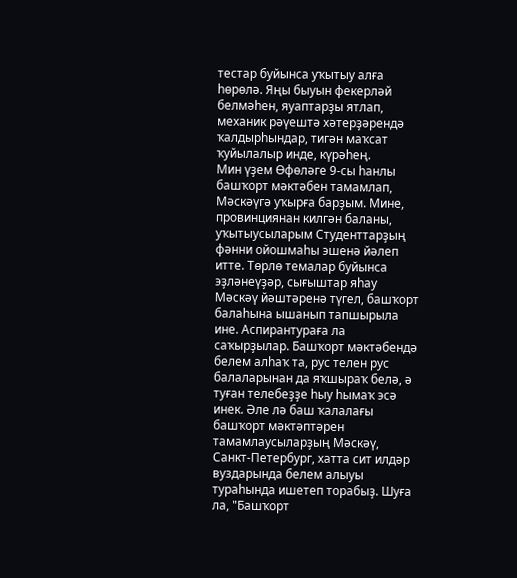тестар буйынса уҡытыу алға һөрөлә. Яңы быуын фекерләй белмәһен, яуаптарҙы ятлап, механик рәүештә хәтерҙәрендә ҡалдырһындар, тигән маҡсат ҡуйылалыр инде, күрәһең.
Мин үҙем Өфөләге 9-сы һанлы башҡорт мәктәбен тамамлап, Мәскәүгә уҡырға барҙым. Мине, провинциянан килгән баланы, уҡытыусыларым Студенттарҙың фәнни ойошмаһы эшенә йәлеп итте. Төрлө темалар буйынса эҙләнеүҙәр, сығыштар яһау Мәскәү йәштәренә түгел, башҡорт балаһына ышанып тапшырыла ине. Аспирантураға ла саҡырҙылар. Башҡорт мәктәбендә белем алһаҡ та, рус телен рус балаларынан да яҡшыраҡ белә, ә туған телебеҙҙе һыу һымаҡ эсә инек. Әле лә баш ҡалалағы башҡорт мәктәптәрен тамамлаусыларҙың Мәскәү, Санкт-Петербург, хатта сит илдәр вуздарында белем алыуы тураһында ишетеп торабыҙ. Шуға ла, "Башҡорт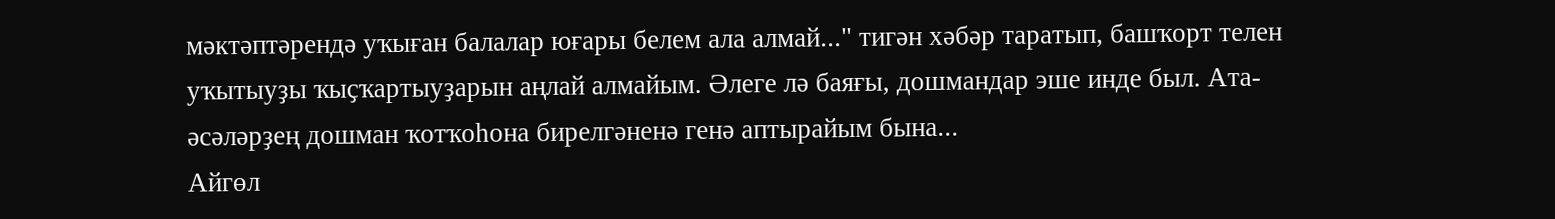мәктәптәрендә уҡыған балалар юғары белем ала алмай..." тигән хәбәр таратып, башҡорт телен уҡытыуҙы ҡыҫҡартыуҙарын аңлай алмайым. Әлеге лә баяғы, дошмандар эше инде был. Ата-әсәләрҙең дошман ҡотҡоһона бирелгәненә генә аптырайым бына...
Айгөл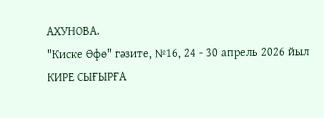АХУНОВА.
"Киске Өфө" гәзите, №16, 24 - 30 апрель 2026 йыл
КИРЕ СЫҒЫРҒА